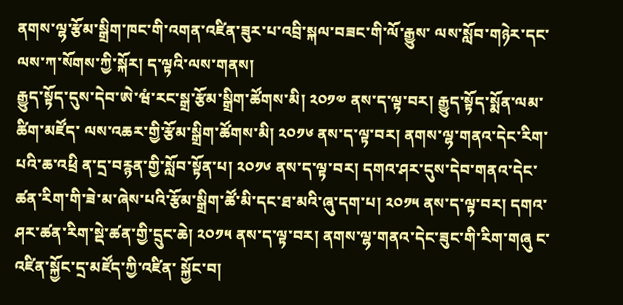ནགས་ལྷ་རྩོམ་སྒྲིག་ཁང་གི་འགན་འཛིན་ཟུར་པ་འབྲི་སྐལ་བཟང་གི་ལོ་རྒྱུས་ ལས་སློབ་གཉེར་དང་ལས་ཀ་སོགས་ཀྱི་སྐོར། ད་ལྟའི་ལས་གནས།
རྒྱུད་སྟོད་དུས་དེབ་ཨེ་ཝཾ་རང་སྒྲ་རྩོམ་སྒྲིག་ཚོགས་མི། ༢༠༡༧ ནས་ད་ལྟ་བར། རྒྱུད་སྟོད་སྨོན་ལམ་ཚིག་མཛོད་ ལས་འཆར་གྱི་རྩོམ་སྒྲིག་ཚོགས་མི། ༢༠༡༦ ནས་ད་ལྟ་བར། ནགས་ལྷ་གནའ་དེང་རིག་པའི་ཆ་འཕྲི ན་དྲ་བརྙན་གྱི་སློབ་སྟོན་པ། ༢༠༡༦ ནས་ད་ལྟ་བར། དགའ་ཤར་དུས་དེབ་གནའ་དེང་ཚན་རིག་གི་ཟེ་མ་ཞེས་པའི་རྩོམ་སྒྲིག་ཚོ་མི་དང་ཐ་མའི་ཞུ་དག་པ། ༢༠༡༥ ནས་ད་ལྟ་བར། དགའ་ཤར་ཚན་རིག་སྡེ་ཚན་གྱི་དྲུང་ཆེ། ༢༠༡༥ ནས་ད་ལྟ་བར། ནགས་ལྷ་གནའ་དེང་ཟུང་གི་རིག་གཞུ ང་འཛིན་སྐྱོང་དྲ་མཛོད་ཀྱི་འཛིན་ སྐྱོང་བ།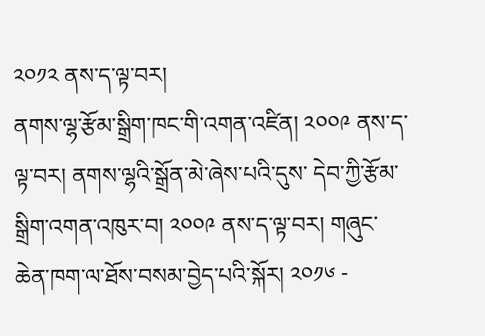༢༠༡༢ ནས་ད་ལྟ་བར།
ནགས་ལྷ་རྩོམ་སྒྲིག་ཁང་གི་འགན་འཛིན། ༢༠༠༩ ནས་ད་ལྟ་བར། ནགས་ལྷའི་སྒྲོན་མེ་ཞེས་པའི་དུས་ དེབ་ཀྱི་རྩོམ་སྒྲིག་འགན་འཁུར་བ། ༢༠༠༩ ནས་ད་ལྟ་བར། གཞུང་ཆེན་ཁག་ལ་ཐོས་བསམ་བྱེད་པའི་སྐོར། ༢༠༡༦ -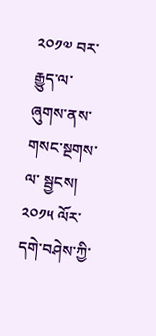༢༠༡༧ བར་རྒྱུད་ལ་ཞུགས་ནས་གསང་སྔགས་ལ་ སྦྱངས། ༢༠༡༥ ལོར་དགེ་བཤེས་ཀྱི་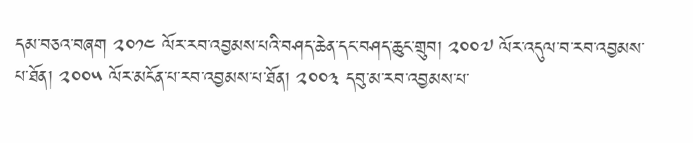དམ་བཅའ་བཞག ༢༠༡༤ ལོར་རབ་འབྱམས་པའི་བཤད་ཆེན་དང་བཤད་ཆུང་གྲུབ། ༢༠༠༧ ལོར་འདུལ་བ་རབ་འབྱམས་པ་ཐོན། ༢༠༠༥ ལོར་མངོན་པ་རབ་འབྱམས་པ་ཐོན། ༢༠༠༣ དབུ་མ་རབ་འབྱམས་པ་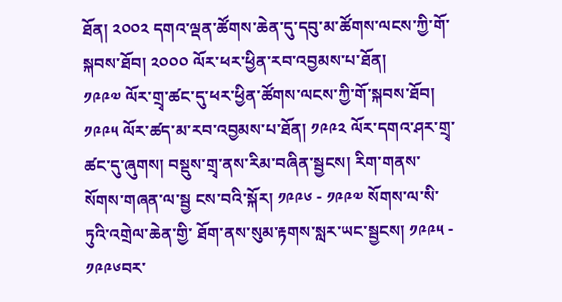ཐོན། ༢༠༠༢ དགའ་ལྡན་ཚོགས་ཆེན་དུ་དབུ་མ་ཚོགས་ལངས་ཀྱི་གོ་སྐབས་ཐོབ། ༢༠༠༠ ལོར་ཕར་ཕྱིན་རབ་འབྱམས་པ་ཐོན།
༡༩༩༧ ལོར་གྲྭ་ཚང་དུ་ཕར་ཕྱིན་ཚོགས་ལངས་ཀྱི་གོ་སྐབས་ཐོབ། ༡༩༩༥ ལོར་ཚད་མ་རབ་འབྱམས་པ་ཐོན། ༡༩༩༢ ལོར་དགའ་ཤར་གྲྭ་ཚང་དུ་ཞུགས། བསྡུས་གྲྭ་ནས་རིམ་བཞིན་སྦྱངས། རིག་གནས་སོགས་གཞན་ལ་སྦྱ ངས་བའི་སྐོར། ༡༩༩༦ - ༡༩༩༧ སོགས་ལ་སི་ཏུའི་འགྲེལ་ཆེན་གྱི་ ཐོག་ནས་སུམ་རྟགས་སླར་ཡང་སྦྱངས། ༡༩༩༥ - ༡༩༩༦བར་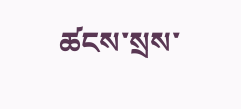ཚངས་སྲས་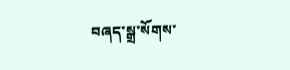བཞད་སྒྲ་སོགས་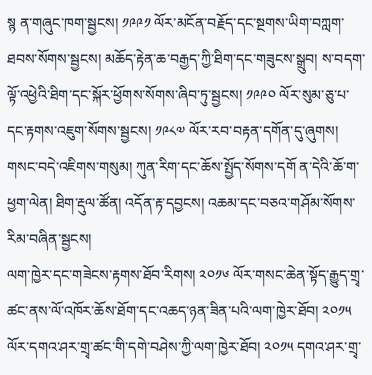སྙ ན་གཞུང་ཁག་སྦྱངས། ༡༩༩༡ ལོར་མངོན་བརྗོད་དང་སྔགས་ཡིག་བཀླག་ཐབས་སོགས་སྦྱངས། མཆོད་རྟེན་ཆ་བརྒྱད་ཀྱི་ཐིག་དང་གཟུངས་སྒྲུབ། ས་བདག་ལྟོ་འཕྱེའི་ཐིག་དང་སྐོར་ཕྱོགས་སོགས་ཞིབ་ཏུ་སྦྱངས། ༡༩༩༠ ལོར་སུམ་ཅུ་པ་དང་རྟགས་འཇུག་སོགས་སྦྱངས། ༡༩༨༧ ལོར་རབ་བརྟན་དགོན་དུ་ཞུགས། གསང་བདེ་འཇིགས་གསུམ། ཀུན་རིག་དང་ཆོས་སྤྱོད་སོགས་དགོ ན་དེའི་ཆོ་ག་ཕྱག་ལེན། ཐིག་རྡུལ་ཚོན། འདོན་རྟ་དབྱངས། འཆམ་དང་བཅའ་གཤོམ་སོགས་རིམ་བཞིན་སྦྱངས།
ལག་ཁྱེར་དང་གཟེངས་རྟགས་ཐོབ་རིགས། ༢༠༡༦ ལོར་གསང་ཆེན་སྟོད་རྒྱུད་གྲྭ་ཚང་ནས་ལོ་འཁོར་ཆོས་ཐོག་དང་འཆད་ཉན་ཟིན་པའི་ལག་ཁྱེར་ཐོབ། ༢༠༡༥ ལོར་དགའ་ཤར་གྲྭ་ཚང་གི་དགེ་བཤེས་ཀྱི་ལག་ཁྱེར་ཐོབ། ༢༠༡༥ དགའ་ཤར་གྲྭ་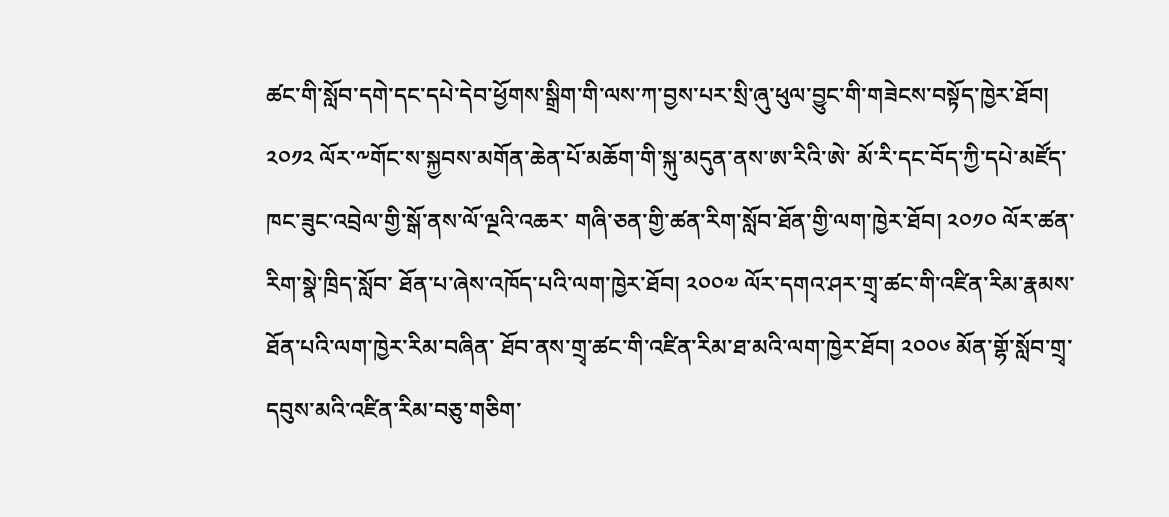ཚང་གི་སློབ་དགེ་དང་དཔེ་དེབ་ཕྱོགས་སྒྲིག་གི་ལས་ཀ་བྱས་པར་སྲི་ཞུ་ཕུལ་བྱུང་གི་གཟེངས་བསྟོད་ཁྱེར་ཐོབ། ༢༠༡༢ ལོར་༸གོང་ས་སྐྱབས་མགོན་ཆེན་པོ་མཆོག་གི་སྐུ་མདུན་ནས་ཨ་རིའི་ཨེ་ མོ་རི་དང་བོད་ཀྱི་དཔེ་མཛོད་ཁང་ཟུང་འབྲེལ་གྱི་སྒོ་ནས་ལོ་ལྔའི་འཆར་ གཞི་ཅན་གྱི་ཚན་རིག་སློབ་ཐོན་གྱི་ལག་ཁྱེར་ཐོབ། ༢༠༡༠ ལོར་ཚན་རིག་སྣེ་ཁྲིད་སློབ་ ཐོན་པ་ཞེས་འཁོད་པའི་ལག་ཁྱེར་ཐོབ། ༢༠༠༧ ལོར་དགའ་ཤར་གྲྭ་ཚང་གི་འཛིན་རིམ་རྣམས་ཐོན་པའི་ལག་ཁྱེར་རིམ་བཞིན་ ཐོབ་ནས་གྲྭ་ཚང་གི་འཛིན་རིམ་ཐ་མའི་ལག་ཁྱེར་ཐོབ། ༢༠༠༦ མོན་གྷོ་སློབ་གྲྭ་དབུས་མའི་འཛིན་རིམ་བཅུ་གཅིག་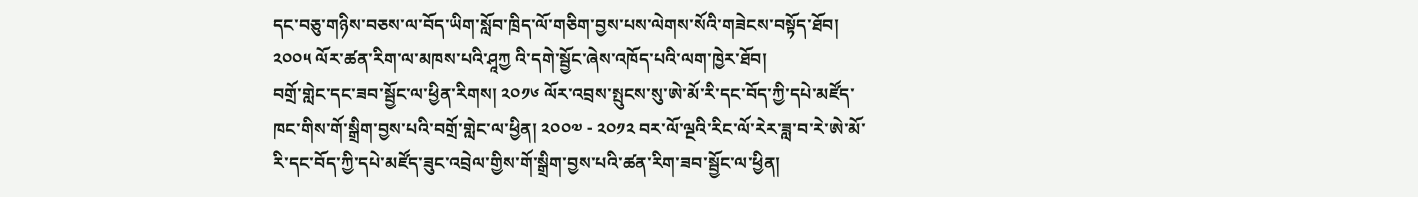དང་བཅུ་གཉིས་བཅས་ལ་བོད་ཡིག་སློབ་ཁྲིད་ལོ་གཅིག་བྱས་པས་ལེགས་སོའི་གཟེངས་བསྟོད་ཐོབ། ༢༠༠༥ ལོར་ཚན་རིག་ལ་མཁས་པའི་ཤཱཀྱ འི་དགེ་སྦྱོང་ཞེས་འཁོད་པའི་ལག་ཁྱེར་ཐོབ།
བགྲོ་གླེང་དང་ཟབ་སྦྱོང་ལ་ཕྱིན་རིགས། ༢༠༡༦ ལོར་འབྲས་སྤུངས་སུ་ཨེ་མོ་རི་དང་བོད་ཀྱི་དཔེ་མཛོད་ཁང་གིས་གོ་སྒྲིག་བྱས་པའི་བགྲོ་གླེང་ལ་ཕྱིན། ༢༠༠༧ - ༢༠༡༢ བར་ལོ་ལྔའི་རིང་ལོ་རེར་ཟླ་བ་རེ་ཨེ་མོ་རི་དང་བོད་ཀྱི་དཔེ་མཛོད་ཟུང་འབྲེལ་གྱིས་གོ་སྒྲིག་བྱས་པའི་ཚན་རིག་ཟབ་སྦྱོང་ལ་ཕྱིན།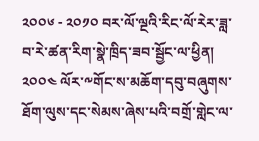༢༠༠༦ - ༢༠༡༠ བར་ལོ་ལྔའི་རིང་ལོ་རེར་ཟླ་བ་རེ་ཚན་རིག་སྣེ་ཁྲིད་ཟབ་སྦྱོང་ལ་ཕྱིན། ༢༠༠༤ ལོར་༸གོང་ས་མཆོག་དབུ་བཞུགས་ཐོག་ལུས་དང་སེམས་ཞེས་པའི་བགྲོ་གླེང་ལ་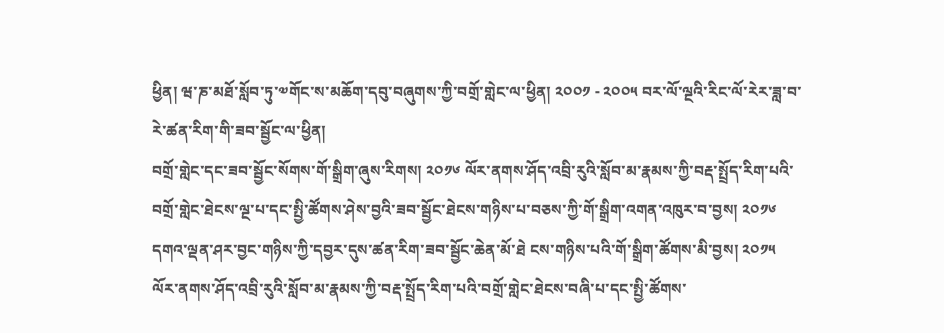ཕྱིན། ཝ་ཎ་མཐོ་སློབ་ཏུ་༧གོང་ས་མཆོག་དབུ་བཞུགས་ཀྱི་བགྲོ་གླེང་ལ་ཕྱིན། ༢༠༠༡ - ༢༠༠༥ བར་ལོ་ལྔའི་རིང་ལོ་རེར་ཟླ་བ་རེ་ཚན་རིག་གི་ཟབ་སྦྱོང་ལ་ཕྱིན།
བགྲོ་གླེང་དང་ཟབ་སྦྱོང་སོགས་གོ་སྒྲིག་ཞུས་རིགས། ༢༠༡༦ ལོར་ནགས་ཤོད་འབྲི་རུའི་སློབ་མ་རྣམས་ཀྱི་བརྡ་སྤྲོད་རིག་པའི་བགྲོ་གླེང་ཐེངས་ལྔ་པ་དང་སྤྱི་ཚོགས་ཤེས་བྱའི་ཟབ་སྦྱོང་ཐེངས་གཉིས་པ་བཅས་ཀྱི་གོ་སྒྲིག་འགན་འཁུར་བ་བྱས། ༢༠༡༦ དགའ་ལྡན་ཤར་བྱང་གཉིས་ཀྱི་དབྱར་དུས་ཚན་རིག་ཟབ་སྦྱོང་ཆེན་མོ་ཐེ ངས་གཉིས་པའི་གོ་སྒྲིག་ཚོགས་མི་བྱས། ༢༠༡༥ ལོར་ནགས་ཤོད་འབྲི་རུའི་སློབ་མ་རྣམས་ཀྱི་བརྡ་སྤྲོད་རིག་པའི་བགྲོ་གླེང་ཐེངས་བཞི་པ་དང་སྤྱི་ཚོགས་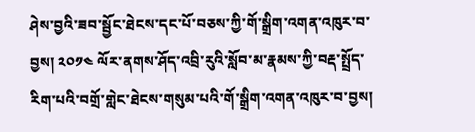ཤེས་བྱའི་ཟབ་སྦྱོང་ཐེངས་དང་པོ་བཅས་ཀྱི་གོ་སྒྲིག་འགན་འཁུར་བ་བྱས། ༢༠༡༤ ལོར་ནགས་ཤོད་འབྲི་རུའི་སློབ་མ་རྣམས་ཀྱི་བརྡ་སྤྲོད་རིག་པའི་བགྲོ་གླེང་ཐེངས་གསུམ་པའི་གོ་སྒྲིག་འགན་འཁུར་བ་བྱས།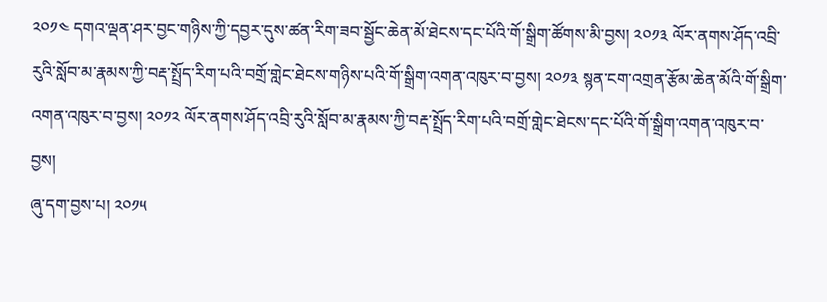༢༠༡༤ དགའ་ལྡན་ཤར་བྱང་གཉིས་ཀྱི་དབྱར་དུས་ཚན་རིག་ཟབ་སྦྱོང་ཆེན་མོ་ཐེངས་དང་པོའི་གོ་སྒྲིག་ཚོགས་མི་བྱས། ༢༠༡༣ ལོར་ནགས་ཤོད་འབྲི་རུའི་སློབ་མ་རྣམས་ཀྱི་བརྡ་སྤྲོད་རིག་པའི་བགྲོ་གླེང་ཐེངས་གཉིས་པའི་གོ་སྒྲིག་འགན་འཁུར་བ་བྱས། ༢༠༡༣ སྙན་ངག་འགྲན་རྩོམ་ཆེན་མོའི་གོ་སྒྲིག་འགན་འཁུར་བ་བྱས། ༢༠༡༢ ལོར་ནགས་ཤོད་འབྲི་རུའི་སློབ་མ་རྣམས་ཀྱི་བརྡ་སྤྲོད་རིག་པའི་བགྲོ་གླེང་ཐེངས་དང་པོའི་གོ་སྒྲིག་འགན་འཁུར་བ་བྱས།
ཞུ་དག་བྱས་པ། ༢༠༡༥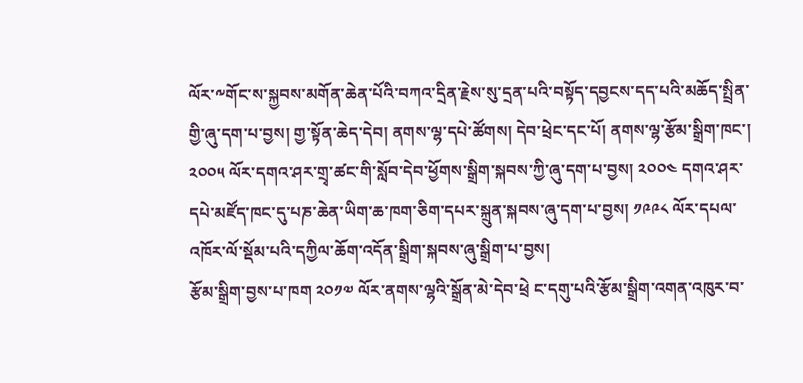ལོར་༸གོང་ས་སྐྱབས་མགོན་ཆེན་པོའི་བཀའ་དྲིན་རྗེས་སུ་དྲན་པའི་བསྟོད་དབྱངས་དད་པའི་མཆོད་སྤྲིན་གྱི་ཞུ་དག་པ་བྱས། གྱ་སྟོན་ཆེད་དེབ། ནགས་ལྷ་དཔེ་ཚོགས། དེབ་ཕྲེང་དང་པོ། ནགས་ལྷ་རྩོམ་སྒྲིག་ཁང་། ༢༠༠༥ ལོར་དགའ་ཤར་གྲྭ་ཚང་གི་སློབ་དེབ་ཕྱོགས་སྒྲིག་སྐབས་ཀྱི་ཞུ་དག་པ་བྱས། ༢༠༠༤ དགའ་ཤར་དཔེ་མཛོད་ཁང་དུ་པཎ་ཆེན་ཡིག་ཆ་ཁག་ཅིག་དཔར་སྐྲུན་སྐབས་ཞུ་དག་པ་བྱས། ༡༩༩༨ ལོར་དཔལ་འཁོར་ལོ་སྡོམ་པའི་དཀྱིལ་ཆོག་འདོན་སྒྲིག་སྐབས་ཞུ་སྒྲིག་པ་བྱས།
རྩོམ་སྒྲིག་བྱས་པ་ཁག ༢༠༡༧ ལོར་ནགས་ལྷའི་སྒྲོན་མེ་དེབ་ཕྲེ ང་དགུ་པའི་རྩོམ་སྒྲིག་འགན་འཁུར་བ་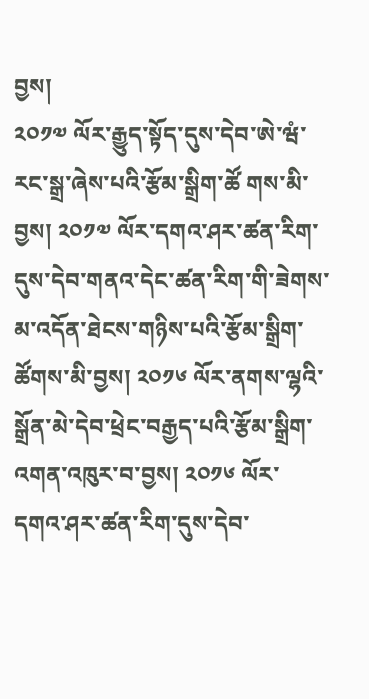བྱས།
༢༠༡༧ ལོར་རྒྱུད་སྟོད་དུས་དེབ་ཨེ་ཝཾ་རང་སྒྲ་ཞེས་པའི་རྩོམ་སྒྲིག་ཚོ གས་མི་བྱས། ༢༠༡༧ ལོར་དགའ་ཤར་ཚན་རིག་དུས་དེབ་གནའ་དེང་ཚན་རིག་གི་ཟེགས་མ་འདོན་ཐེངས་གཉིས་པའི་རྩོམ་སྒྲིག་ཚོགས་མི་བྱས། ༢༠༡༦ ལོར་ནགས་ལྷའི་སྒྲོན་མེ་དེབ་ཕྲེང་བརྒྱད་པའི་རྩོམ་སྒྲིག་འགན་འཁུར་བ་བྱས། ༢༠༡༦ ལོར་དགའ་ཤར་ཚན་རིག་དུས་དེབ་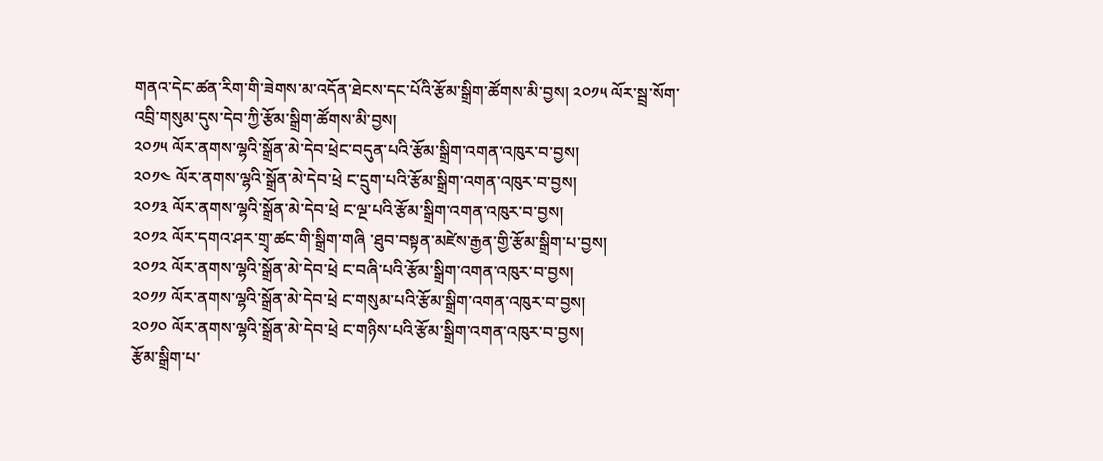གནའ་དེང་ཚན་རིག་གི་ཟེགས་མ་འདོན་ཐེངས་དང་པོའི་རྩོམ་སྒྲིག་ཚོགས་མི་བྱས། ༢༠༡༥ ལོར་སྦྲ་སོག་འབྲི་གསུམ་དུས་དེབ་ཀྱི་རྩོམ་སྒྲིག་ཚོགས་མི་བྱས།
༢༠༡༥ ལོར་ནགས་ལྷའི་སྒྲོན་མེ་དེབ་ཕྲེང་བདུན་པའི་རྩོམ་སྒྲིག་འགན་འཁུར་བ་བྱས།
༢༠༡༤ ལོར་ནགས་ལྷའི་སྒྲོན་མེ་དེབ་ཕྲེ ང་དྲུག་པའི་རྩོམ་སྒྲིག་འགན་འཁུར་བ་བྱས།
༢༠༡༣ ལོར་ནགས་ལྷའི་སྒྲོན་མེ་དེབ་ཕྲེ ང་ལྔ་པའི་རྩོམ་སྒྲིག་འགན་འཁུར་བ་བྱས།
༢༠༡༢ ལོར་དགའ་ཤར་གྲྭ་ཚང་གི་སྒྲིག་གཞི ་ཐུབ་བསྟན་མཛེས་རྒྱན་གྱི་རྩོམ་སྒྲིག་པ་བྱས།
༢༠༡༢ ལོར་ནགས་ལྷའི་སྒྲོན་མེ་དེབ་ཕྲེ ང་བཞི་པའི་རྩོམ་སྒྲིག་འགན་འཁུར་བ་བྱས།
༢༠༡༡ ལོར་ནགས་ལྷའི་སྒྲོན་མེ་དེབ་ཕྲེ ང་གསུམ་པའི་རྩོམ་སྒྲིག་འགན་འཁུར་བ་བྱས།
༢༠༡༠ ལོར་ནགས་ལྷའི་སྒྲོན་མེ་དེབ་ཕྲེ ང་གཉིས་པའི་རྩོམ་སྒྲིག་འགན་འཁུར་བ་བྱས།
རྩོམ་སྒྲིག་པ་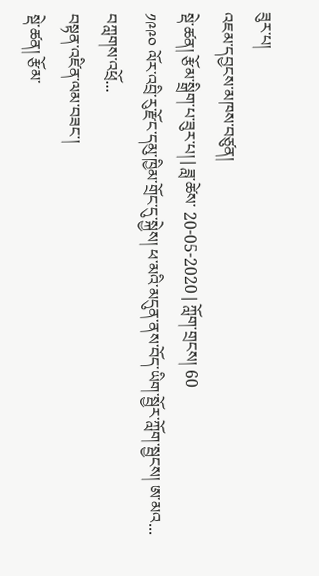ཟུར་པ།
འཇམ་དབྱངས་མཁས་བཙུན།
སྡེ་ཚན། རྩོམ་སྒྲིག་པ་ཟུར་པ། | ཟླ་ཚེས་ 20-05-2020 | ཀློག་གྲངས། 60
༡༩༩༠ ལོར་འབྲི་རུ་རྫོང་དམུ་ཁྱིམ་གྲོང་དུ་སྐྱེས། ཕ་མའི་མདུན་ནས་བོད་ཡིག་སྦྱོར་ཀློག་སྦྱངས། ཨ་མའ... བཀླགས་འཕྲོ...
བསྟན་འཛིན་ལམ་བཟང་།
སྡེ་ཚན། རྩོམ་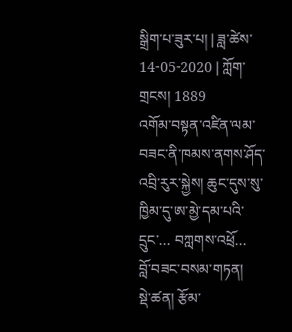སྒྲིག་པ་ཟུར་པ། | ཟླ་ཚེས་ 14-05-2020 | ཀློག་གྲངས། 1889
འགོམ་བསྟན་འཛིན་ལམ་བཟང་ནི་ཁམས་ནགས་ཤོད་འབྲི་རུར་སྐྱེས། ཆུང་དུས་སུ་ཁྱིམ་དུ་ཨ་མྱེ་དམ་པའི་དྲུང་... བཀླགས་འཕྲོ...
བློ་བཟང་བསམ་གཏན།
སྡེ་ཚན། རྩོམ་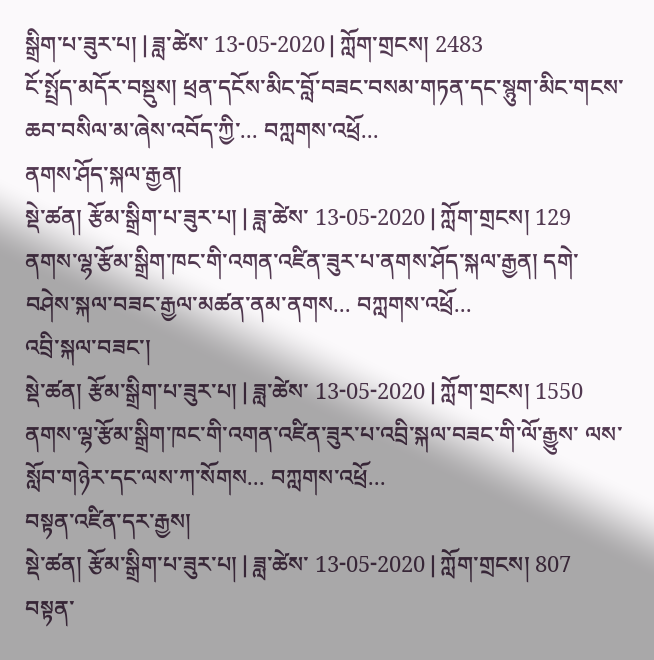སྒྲིག་པ་ཟུར་པ། | ཟླ་ཚེས་ 13-05-2020 | ཀློག་གྲངས། 2483
ངོ་སྤྲོད་མདོར་བསྡུས། ཕྲན་དངོས་མིང་བློ་བཟང་བསམ་གཏན་དང་སྙུག་མིང་གངས་ཆབ་བསིལ་མ་ཞེས་འབོད་ཀྱི་... བཀླགས་འཕྲོ...
ནགས་ཤོད་སྐལ་རྒྱན།
སྡེ་ཚན། རྩོམ་སྒྲིག་པ་ཟུར་པ། | ཟླ་ཚེས་ 13-05-2020 | ཀློག་གྲངས། 129
ནགས་ལྷ་རྩོམ་སྒྲིག་ཁང་གི་འགན་འཛིན་ཟུར་པ་ནགས་ཤོད་སྐལ་རྒྱན། དགེ་བཤེས་སྐལ་བཟང་རྒྱལ་མཚན་ནམ་ནགས... བཀླགས་འཕྲོ...
འབྲི་སྐལ་བཟང་།
སྡེ་ཚན། རྩོམ་སྒྲིག་པ་ཟུར་པ། | ཟླ་ཚེས་ 13-05-2020 | ཀློག་གྲངས། 1550
ནགས་ལྷ་རྩོམ་སྒྲིག་ཁང་གི་འགན་འཛིན་ཟུར་པ་འབྲི་སྐལ་བཟང་གི་ལོ་རྒྱུས་ ལས་སློབ་གཉེར་དང་ལས་ཀ་སོགས... བཀླགས་འཕྲོ...
བསྟན་འཛིན་དར་རྒྱས།
སྡེ་ཚན། རྩོམ་སྒྲིག་པ་ཟུར་པ། | ཟླ་ཚེས་ 13-05-2020 | ཀློག་གྲངས། 807
བསྟན་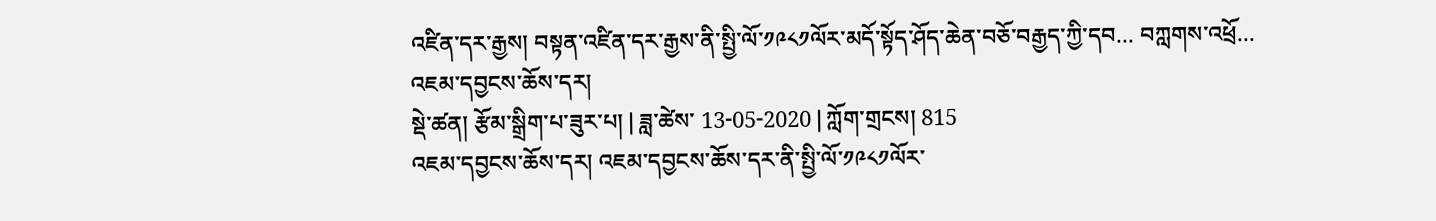འཛིན་དར་རྒྱས། བསྟན་འཛིན་དར་རྒྱས་ནི་སྤྱི་ལོ་༡༩༨༡ལོར་མདོ་སྟོད་ཤོད་ཆེན་བཅོ་བརྒྱད་ཀྱི་དབ... བཀླགས་འཕྲོ...
འཇམ་དབྱངས་ཆོས་དར།
སྡེ་ཚན། རྩོམ་སྒྲིག་པ་ཟུར་པ། | ཟླ་ཚེས་ 13-05-2020 | ཀློག་གྲངས། 815
འཇམ་དབྱངས་ཆོས་དར། འཇམ་དབྱངས་ཆོས་དར་ནི་སྤྱི་ལོ་༡༩༨༡ལོར་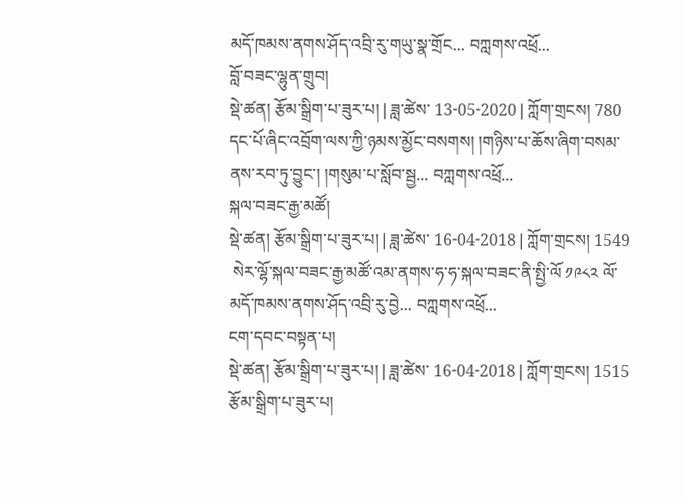མདོ་ཁམས་ནགས་ཤོད་འབྲི་རུ་གཡུ་སྣ་གྲོང... བཀླགས་འཕྲོ...
བློ་བཟང་ལྷུན་གྲུབ།
སྡེ་ཚན། རྩོམ་སྒྲིག་པ་ཟུར་པ། | ཟླ་ཚེས་ 13-05-2020 | ཀློག་གྲངས། 780
དང་པོ་ཞིང་འབྲོག་ལས་ཀྱི་ཉམས་མྱོང་བསགས། །གཉིས་པ་ཆོས་ཞིག་བསམ་ནས་རབ་ཏུ་བྱུང་། །གསུམ་པ་སློབ་སྦྱ... བཀླགས་འཕྲོ...
སྐལ་བཟང་རྒྱ་མཚོ།
སྡེ་ཚན། རྩོམ་སྒྲིག་པ་ཟུར་པ། | ཟླ་ཚེས་ 16-04-2018 | ཀློག་གྲངས། 1549
 སེར་ལྷོ་སྐལ་བཟང་རྒྱ་མཚོ་འམ་ནགས་ཧ་ཧ་སྐལ་བཟང་ནི་སྤྱི་ལོ ༡༩༨༢ ལོ་མདོ་ཁམས་ནགས་ཤོད་འབྲི་རུ་བྱེ... བཀླགས་འཕྲོ...
ངག་དབང་བསྟན་པ།
སྡེ་ཚན། རྩོམ་སྒྲིག་པ་ཟུར་པ། | ཟླ་ཚེས་ 16-04-2018 | ཀློག་གྲངས། 1515
རྩོམ་སྒྲིག་པ་ཟུར་པ།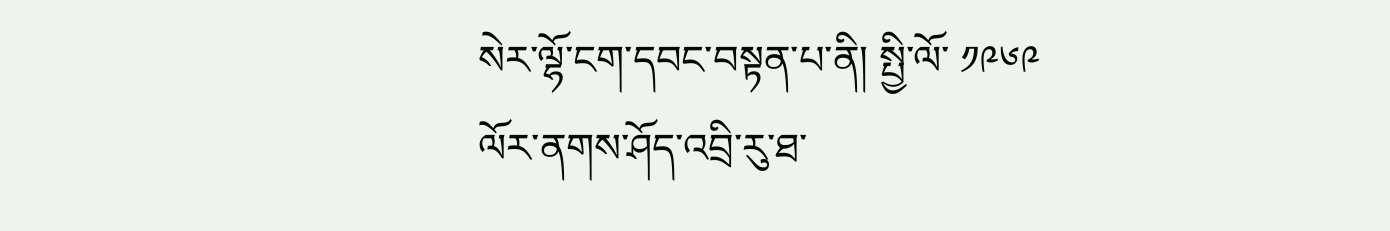སེར་ལྷོ་ངག་དབང་བསྟན་པ་ནི། སྤྱི་ལོ་ ༡༩༦༩ ལོར་ནགས་ཤོད་འབྲི་རུ་ཐ་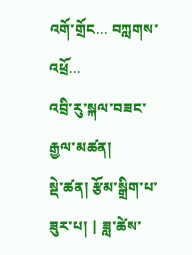འགོ་གྲོང... བཀླགས་འཕྲོ...
འབྲི་རུ་སྐལ་བཟང་རྒྱལ་མཚན།
སྡེ་ཚན། རྩོམ་སྒྲིག་པ་ཟུར་པ། | ཟླ་ཚེས་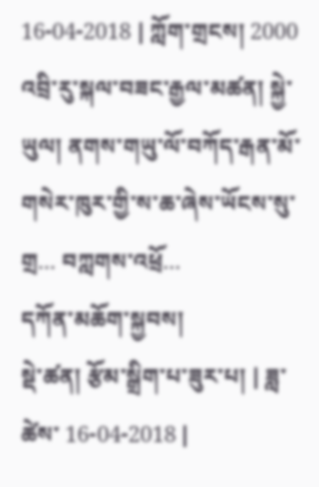16-04-2018 | ཀློག་གྲངས། 2000
འབྲི་རུ་སྐལ་བཟང་རྒྱལ་མཚན། སྐྱེ་ཡུལ། ནགས་གཡུ་ལོ་བཀོད་རྒན་མོ་གསེར་ཁུར་གྱི་ས་ཆ་ཞེས་ཡོངས་སུ་གྲ... བཀླགས་འཕྲོ...
དཀོན་མཆོག་སྐྱབས།
སྡེ་ཚན། རྩོམ་སྒྲིག་པ་ཟུར་པ། | ཟླ་ཚེས་ 16-04-2018 |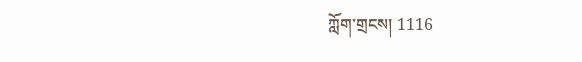ཀློག་གྲངས། 1116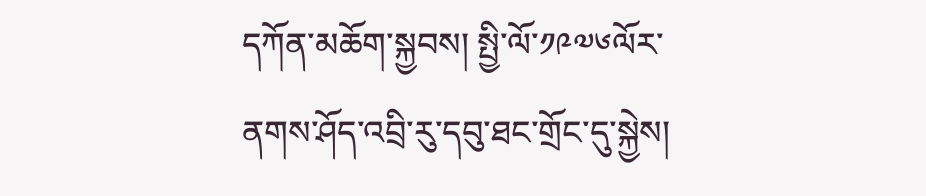དཀོན་མཆོག་སྐྱབས། སྤྱི་ལོ་༡༩༧༦ལོར་ནགས་ཤོད་འབྲི་རུ་དབུ་ཐང་གྲོང་དུ་སྐྱེས།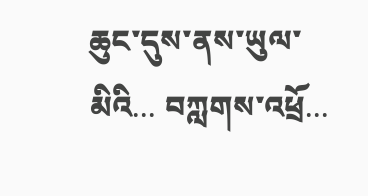ཆུང་དུས་ནས་ཡུལ་མིའི... བཀླགས་འཕྲོ...